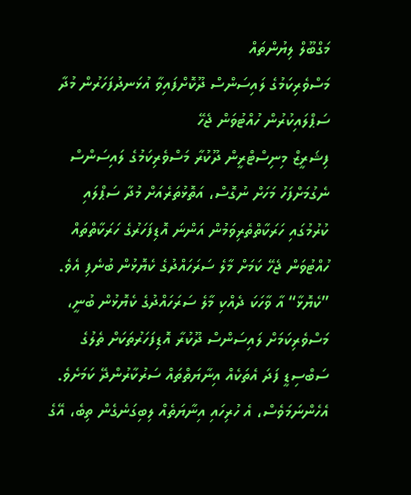މަގްބޫލް ލިޔުންތައް
މަސްވެރިކަމުގެ ލައިސަންސް ދޫކޮށްފައިވާ އުޅަނދުފަހަރުން މުދާ ސަޕްލައިކުރުން ހުއްޓުވަން ޖެހޭ
ފިޝަރީޒް މިނިސްޓްރީން ދޫކުރާ މަސްވެރިކަމުގެ ލައިސަންސް ނެގުމަށްފަހު މަހަށް ނުގޮސް، އަތޮޅުތަރެއަށް މުދާ ސަޕްލައި ކުރުމުގައި ހަރަކާތްތެރިވަމުން އަންނަ އޮޑިފަހަރުގެ ހަރަކާތްތައް ހުއްޓުވަން ޖެހޭ ކަމަށް މާލެ ސަރަހައްދުގެ ކެޔޮޅުން ބުނެފި އެވެ.
”ކެޔޮޅާ“ އާ ވާހަކަ ދެއްކި މާލެ ސަރަހައްދުގެ ކެޔޮޅުން ބުނީ، މަސްވެރިކަމަށް ލައިސަންސް ދޫކުރާ އޮޑިފަހަރުތަކަށް ތެލުގެ ސަބްސިޑީ ފަދަ އެތަކެއް އިނާޔަތްތައް ސަރުކާރުންދޭ ކަމަށެވެ. އެހެންނަމަވެސް، އެ ހުރިހައި އިނާޔަތެއް ލިބިގަނެގެން ތިބެ، އޭގެ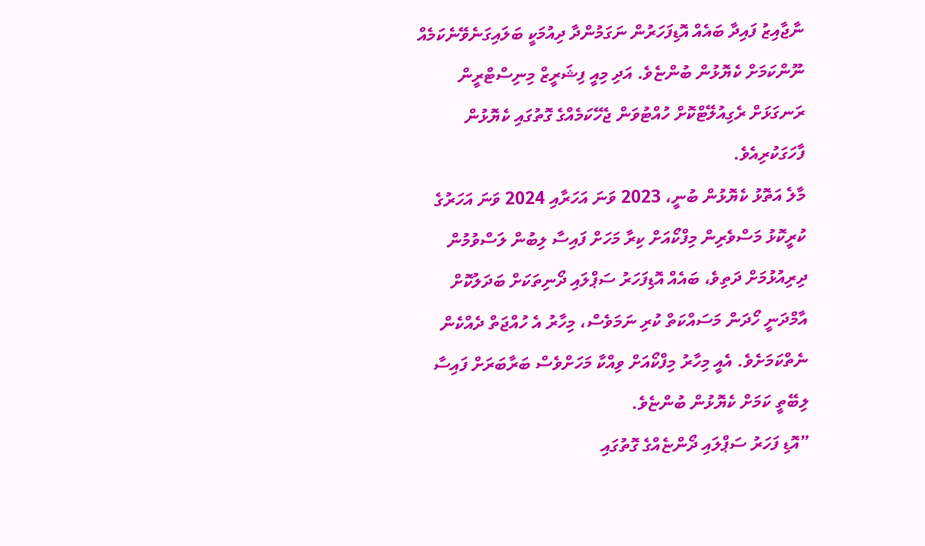ނާޖާއިޒު ފައިދާ ބައެއް އޮޑިފަހަރުން ނަގަމުންދާ ދިއުމަކީ ބަލައިގަނެވޭނެކަމެއް ނޫންކަމަށް ކެޔޮޅުން ބުންޏެވެ. އަދި މިއީ ފިޝަރީޒް މިނިސްޓްރީން ރަނގަޅަށް ރެގިއުލޭޓްކޮށް ހުއްޓުވަން ޖެހޭކަމެއްގެ ގޮތުގައި ކެޔޮޅުން ފާހަގަކުރިއެވެ.
މާލެ އަތޮޅު ކެޔޮޅުން ބުނީ، 2023 ވަނަ އަހަރާއި 2024 ވަނަ އަހަރުގެ ކުރީކޮޅު މަސްވެރިން މިފްކޯއަށް ކިރާ މަހަށް ފައިސާ ލިބުން ލަސްވުމުން ދިރިއުޅުމަށް ދަތިވެ، ބައެއް އޮޑިފަހަރު ސަޕްލައި ދޯނިތަކަށް ބަދަލުކޮށް އާމްދަނީ ހޯދަން މަސައްކަތް ކުރި ނަމަވެސް، މިހާރު އެ ހުއްޖަތް ދެއްކެން ނެތްކަމަށެވެ. އެއީ މިހާރު މިފްކޯއަށް ވިއްކާ މަހަށްވެސް ބަރާބަރަށް ފައިސާ ލިބޭތީ ކަމަށް ކެޔޮޅުން ބުންޏެވެ.
”އޮޑި ފަހަރު ސަޕްލައި ދޯންޏެއްގެ ގޮތުގައި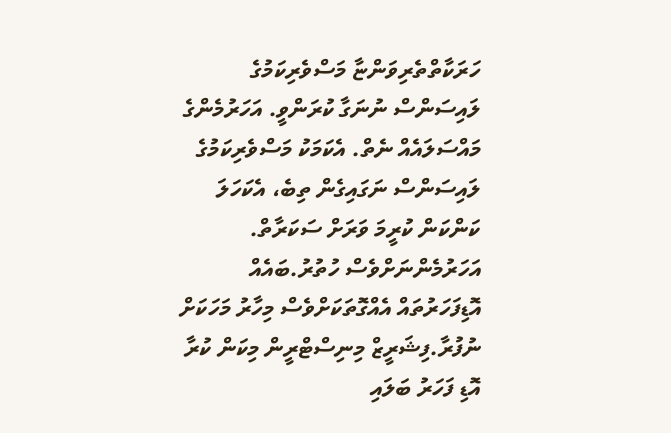ހަރަކާތްތެރިވަންޏާ މަސްވެރިކަމުގެ ލައިސަންސް ނުނަގާ ކުރަންވީ. އަހަރުމެންގެ މައްސަލައެއް ނެތް. އެކަމަކު މަސްވެރިކަމުގެ ލައިސަންސް ނަގައިގެން ތިބެ، އެކަހަލަ ކަންކަން ކުރީމަ ވަރަށް ސަކަރާތް. އަހަރުމެންނަށްވެސް ހުތުރު.ބައެއް އޮޑިފަހަރުތައް އެއްގޮތަކަށްވެސް މިހާރު މަހަކަށް ނުފުރާ.ފިޝަރީޒް މިނިސްޓްރީން މިކަން ކުރާ އޮޑި ފަހަރު ބަލައި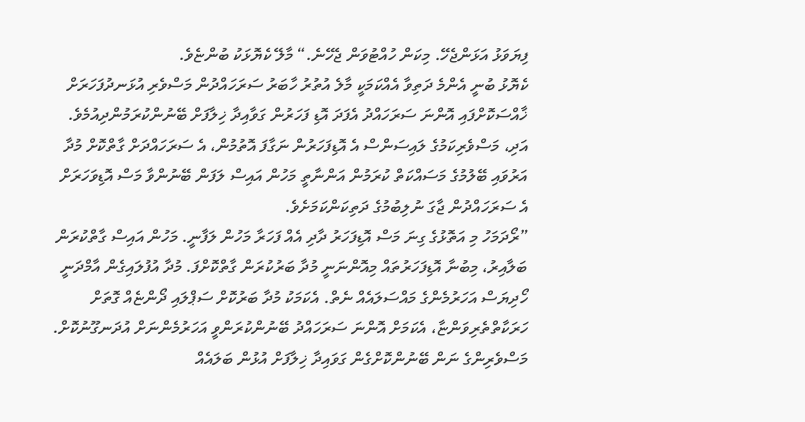ފިޔަވަޅު އަޅަންޖެހޭ. މިކަން ހުއްޓުވަން ޖެހޭނެ.“ މާލޭ ކެޔޮޅަކު ބުންޏެވެ.
ކެޔޮޅު ބުނީ އެންމެ ދަތިވާ އެއްކަމަކީ މާލެ އުތުރު ހާބަރު ސަރަހައްދުން މަސްވެރި އުޅަނދުފަހަރަށް ޚާއްސަކޮށްފައި އޮންނަ ސަރަހައްދު އެފަދަ އޮޑި ފަހަރުން ގަވާއިދާ ޚިލާފަށް ބޭނުންކުރަމުންދިއުމެވެ. އަދި، މަސްވެރިކަމުގެ ލައިސަންސް އެ އޮޑިފަހަރުން ނަގާފަ އޮތުމުން، އެ ސަރަހައްދަށް ގާތްކޮށް މުދާ އަރުވައި ބޭލުމުގެ މަސައްކަތް ކުރަމުން އަންނާތީ މަހުން އައިސް ލަފަން ބޭނުންވާ މަސް އޮޑިވަހަރަށް އެ ސަރަހައްދުން ޖާގަ ނުލިބުމުގެ ދަތިކަންކަމަށެވެ.
”ރޯދަމަހު މި އަތޮޅުގެ ގިނަ މަސް އޮޑިފަހަރު ދާދި އެއް ފަހަރާ މަހުން ލަފާނީ. މަހުން އައިސް ގާތްކުރަން ބަލާއިރު، މިބުނާ އޮޑިފަހަރުތައް މިއޮންނަނީ މުދާ ބަރުކުރަން ގާތްކޮށްފަ. މުދާ އުފުލައިގެން އާމްދަނީ ހޯދިޔަސް އަހަރުމެންގެ މައްސަލައެއް ނެތް. އެކަމަކު މުދާ ބަރުކޮށް ސަޕްލައި ދޯންޏެއް ގޮތަށް ހަރަކާތްތެރިވަންޏާ، އެކަމަށް އޮންނަ ސަރަހައްދު ބޭނުންކުރަންވީ އަހަރުމެންނަށް އުދަނގޫނުކޮށް. މަސްވެރިންގެ ނަން ބޭނުންކޮށްގެން ގަވައިދާ ޚިލާފަށް އުޅުން ބަލައެއް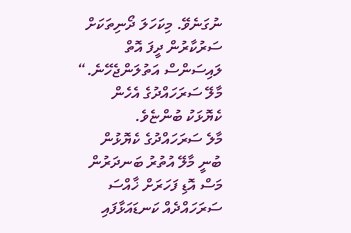ނުގަނެވޭ. މިކަހަލަ ދޯނިތަކަށް ސަރުކާރުން ދީފަ އޮތް ލައިސަންސް އަތުލަންޖެހޭނެ.“ މާލޭ ސަރަހައްދުގެ އެހެން ކެޔޮޅަކު ބުންޏެވެ.
މާލެ ސަރަހައްދުގެ ކެޔޮޅުން ބުނީ މާލޭ އުތުރު ބަނދަރުން މަސް އޮޑި ފަހަރަށް ޚާއްސަ ސަރަހައްދެއް ކަނޑައަޅާފައި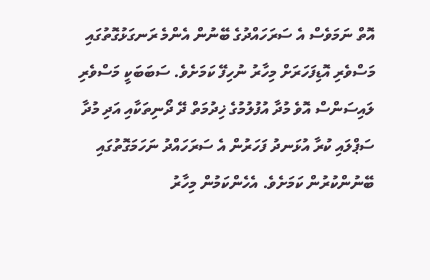އޮތް ނަމަވެސް އެ ސަރަހައްދުގެ ބޭނުން އެންމެ ރަނގަޅުގޮތުގައި މަސްވެރި އޮޑިފަހަރަށް މިހާރު ނުހިފޭ ކަމަށެވެ. ސަބަބަކީ މަސްވެރި ލައިސަންސް އޮވެ މުދާ އުފުލުމުގެ ޚިދުމަތް ދޭ ދޯނިތަކާއި އަދި މުދާ ސަޕްލައި ކުރާ އުޅަނދު ފަހަރުން އެ ސަރަހައްދު ނަހަމަގޮތުގައި ބޭނުންކުރުން ކަމަށެވެ. އެހެންކަމުން މިހާރު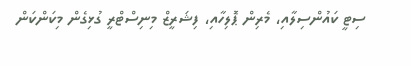ސިޓީ ކައުންސިލާއި، މެރިން ޕޮލިހާއި، ފިޝަރީޒް މިނިސްޓްރީ ގުޅިގެން މިކަންކަން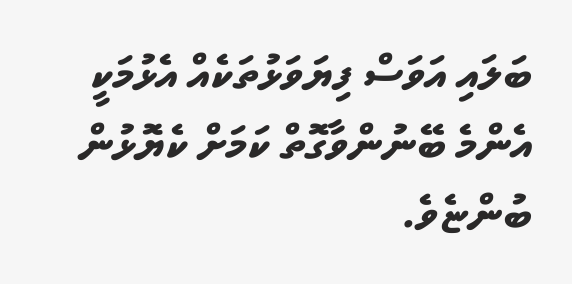ބަލައި އަވަސް ފިޔަވަޅުތަކެއް އެޅުމަކީ އެންމެ ބޭނުންވާގޮތް ކަމަށް ކެޔޮޅުން ބުންޏެވެ.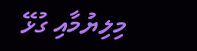މިލިޔުމާއި ގުޅޭ